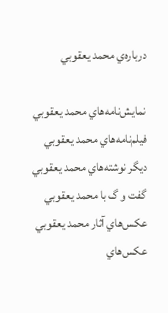درباره‌ي محمد يعقوبي

نمايش‌نامه‌هاي محمد يعقوبي
فيلم‌نامه‌هاي محمد يعقوبي
ديگر نوشته‌هاي محمد يعقوبي
گفت و گ با محمد يعقوبي
عكس‌هاي آثار محمد يعقوبي
عكس‌هاي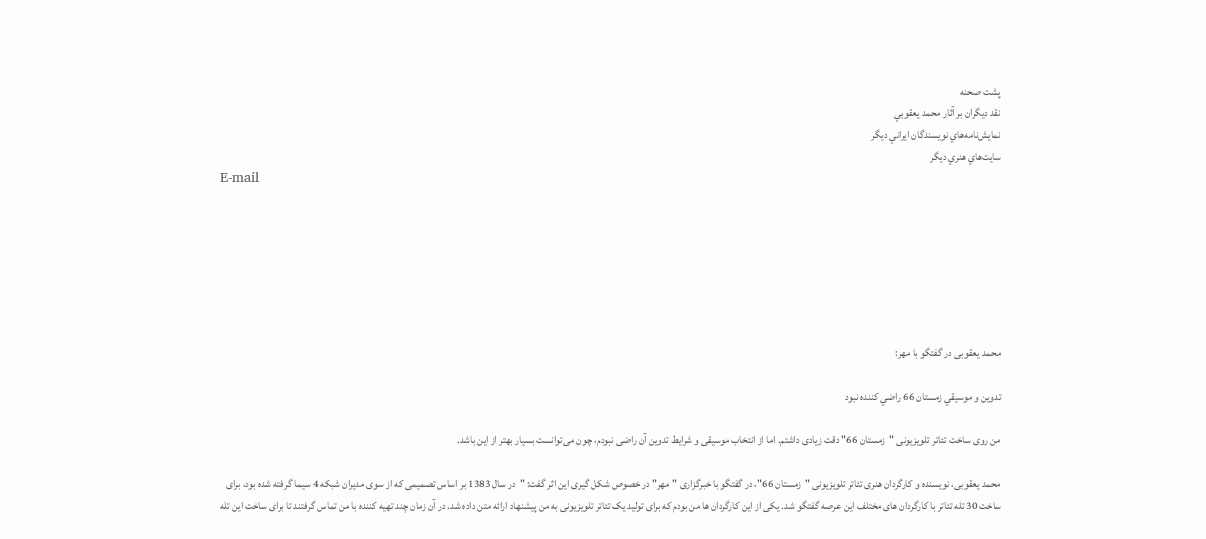پشت صحنه‌
نقد ديگران بر آثار محمد يعقوبي
نمايش‌نامه‌هاي نويسندگان ايراني ديگر
سايت‌هاي هنري ديگر
E-mail







محمد یعقوبی در گفتگو با مهر:

تدوين و موسيقي زمستان 66 راضي كننده نبود

من روی ساخت تئاتر تلویزیونی "زمستان 66" دقت زیادی داشتم. اما از انتخاب موسیقی و شرایط تدوین آن راضی نبودم، چون می‌توانست بسیار بهتر از این باشد.

محمد یعقوبی، نویسنده و کارگردان هنری تئاتر تلویزیونی "زمستان 66"، در گفتگو با خبرگزاری "مهر" در خصوص شکل گیری این اثر گفت: "در سال 1383 بر اساس تصمیمی که از سوی مدیران شبکه 4 سیما گرفته شده بود، برای ساخت 30 تله تئاتر با کارگردان های مختلف این عرصه گفتگو شد. یکی از این کارگردان ها من بودم که برای تولید یک تئاتر تلویزیونی به من پیشنهاد ارائه متن داده شد. در آن زمان چند تهیه کننده با من تماس گرفتند تا برای ساخت این تله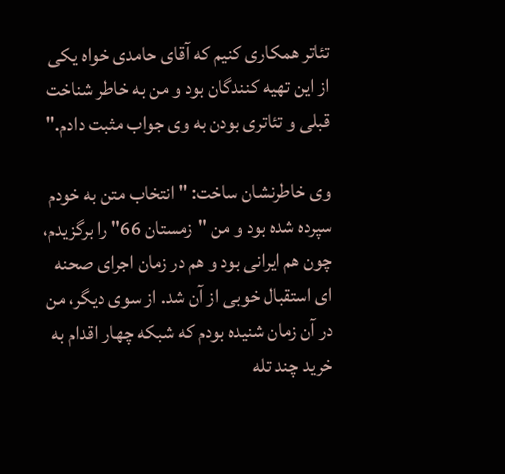تئاتر همکاری کنیم که آقای حامدی خواه یکی از این تهیه کنندگان بود و من به خاطر شناخت قبلی و تئاتری بودن به وی جواب مثبت دادم."

وی خاطرنشان ساخت: "انتخاب متن به خودم سپرده شده بود و من "زمستان 66" را برگزیدم، چون هم ایرانی بود و هم در زمان اجرای صحنه ای استقبال خوبی از آن شد. از سوی دیگر، من در آن زمان شنیده بودم که شبکه چهار اقدام به خرید چند تله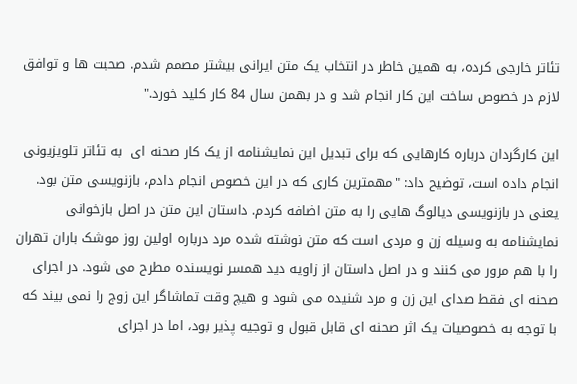تئاتر خارجی کرده، به همین خاطر در انتخاب یک متن ایرانی بیشتر مصمم شدم. صحبت ها و توافق لازم در خصوص ساخت این کار انجام شد و در بهمن سال 84 کار کلید خورد."

این کارگردان درباره کارهایی که برای تبدیل این نمایشنامه از یک کار صحنه ای  به تئاتر تلویزیونی انجام داده است، توضیح داد: "مهمترین کاری که در این خصوص انجام دادم، بازنویسی متن بود. یعنی در بازنویسی دیالوگ هایی را به متن اضافه کردم. داستان این متن در اصل بازخوانی نمایشنامه به وسیله زن و مردی است که متن نوشته شده مرد درباره اولین روز موشک باران تهران را با هم مرور می کنند و در اصل داستان از زاویه دید همسر نویسنده مطرح می شود. در اجرای صحنه ای فقط صدای این زن و مرد شنیده می شود و هیچ وقت تماشاگر این زوج را نمی بیند که با توجه به خصوصیات یک اثر صحنه ای قابل قبول و توجیه پذیر بود، اما در اجرای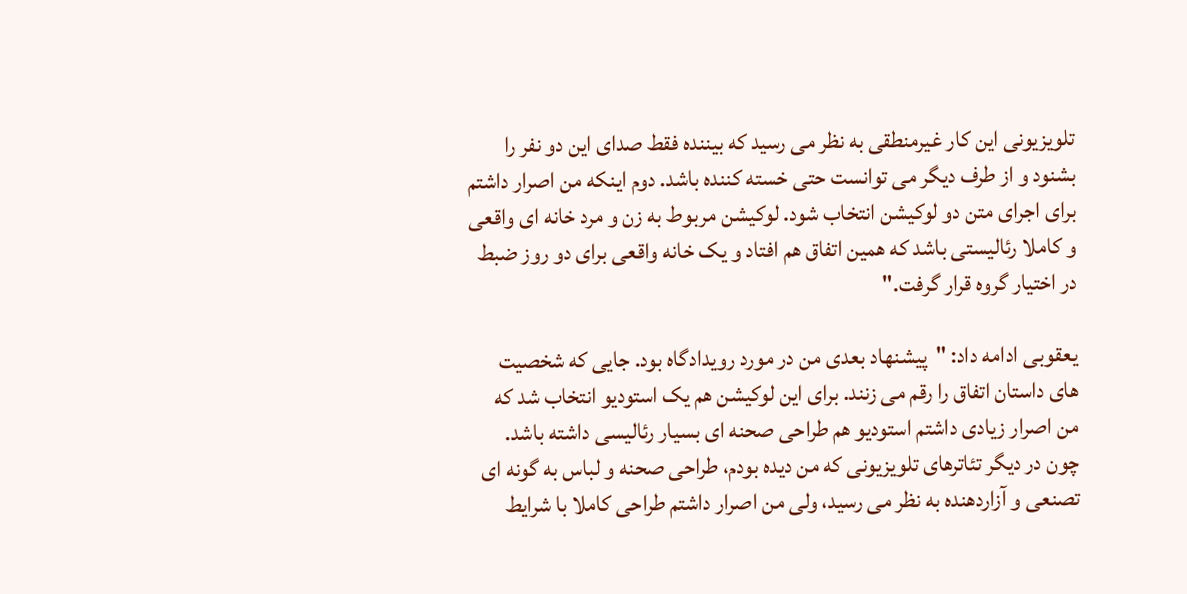تلویزیونی این کار غیرمنطقی به نظر می رسید که بیننده فقط صدای این دو نفر را بشنود و از طرف دیگر می توانست حتی خسته کننده باشد. دوم اینکه من اصرار داشتم برای اجرای متن دو لوکیشن انتخاب شود. لوکیشن مربوط به زن و مرد خانه ای واقعی و کاملا رئالیستی باشد که همین اتفاق هم افتاد و یک خانه واقعی برای دو روز ضبط در اختیار گروه قرار گرفت."

یعقوبی ادامه داد: "پیشنهاد بعدی من در مورد رویدادگاه بود. جایی که شخصیت های داستان اتفاق را رقم می زنند. برای این لوکیشن هم یک استودیو انتخاب شد که من اصرار زیادی داشتم استودیو هم طراحی صحنه ای بسیار رئالیسی داشته باشد. چون در دیگر تئاترهای تلویزیونی که من دیده بودم، طراحی صحنه و لباس به گونه ای تصنعی و آزاردهنده به نظر می رسید، ولی من اصرار داشتم طراحی کاملا با شرایط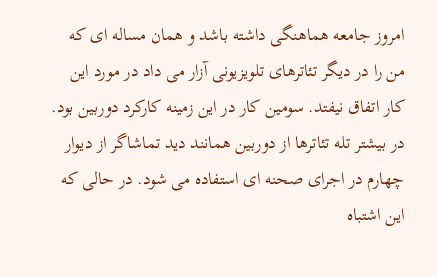امروز جامعه هماهنگی داشته باشد و همان مساله ای که من را در دیگر تئاترهای تلویزیونی آزار می داد در مورد این کار اتفاق نیفتد. سومین کار در این زمینه کارکرد دوربین بود. در بیشتر تله تئاترها از دوربین همانند دید تماشاگر از دیوار چهارم در اجرای صحنه ای استفاده می شود. در حالی که این اشتباه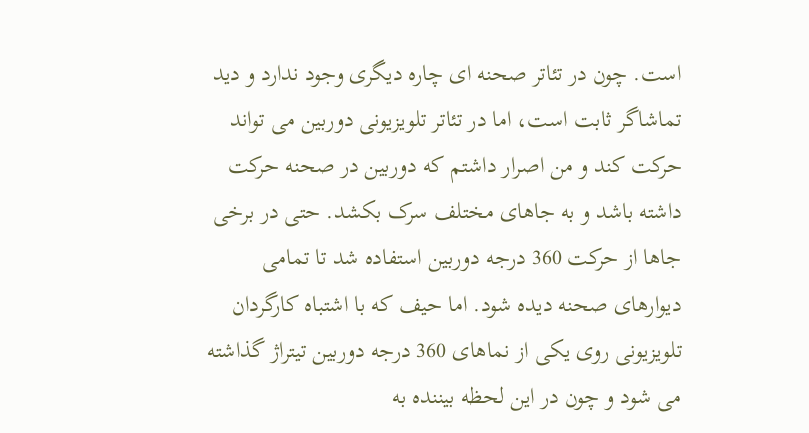است. چون در تئاتر صحنه ای چاره دیگری وجود ندارد و دید تماشاگر ثابت است، اما در تئاتر تلویزیونی دوربین می تواند حرکت کند و من اصرار داشتم که دوربین در صحنه حرکت داشته باشد و به جاهای مختلف سرک بکشد. حتی در برخی جاها از حرکت 360 درجه دوربین استفاده شد تا تمامی دیوارهای صحنه دیده شود. اما حیف که با اشتباه کارگردان تلویزیونی روی یکی از نماهای 360 درجه دوربین تیتراژ گذاشته می شود و چون در این لحظه بیننده به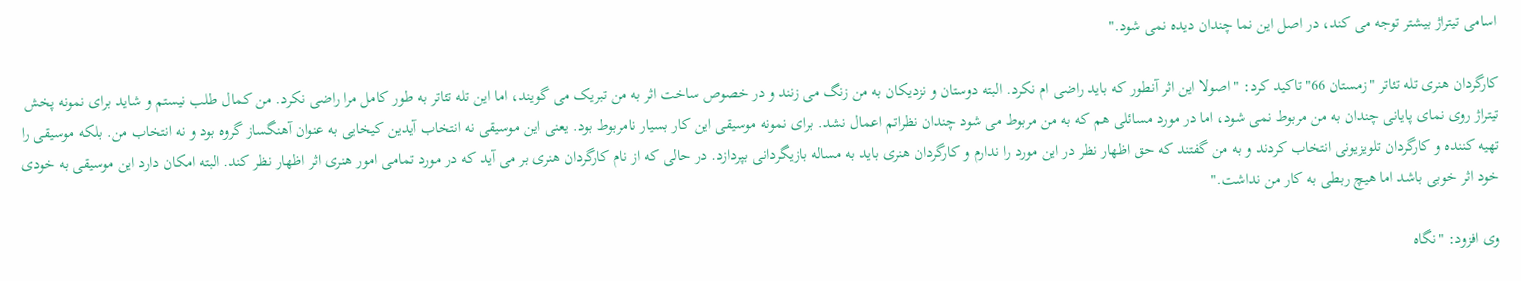اسامی تیتراژ بیشتر توجه می کند، در اصل این نما چندان دیده نمی شود."

کارگردان هنری تله تئاتر "زمستان 66" تاکید کرد: "اصولا این اثر آنطور که باید راضی ام نکرد. البته دوستان و نزدیکان به من زنگ می زنند و در خصوص ساخت اثر به من تبریک می گویند، اما این تله تئاتر به طور کامل مرا راضی نکرد. من کمال طلب نیستم و شاید برای نمونه پخش تیتراژ روی نمای پایانی چندان به من مربوط نمی شود، اما در مورد مسائلی هم که به من مربوط می شود چندان نظراتم اعمال نشد. برای نمونه موسیقی این کار بسیار نامربوط بود. یعنی این موسیقی نه انتخاب آیدین کیخایی به عنوان آهنگساز گروه بود و نه انتخاب من. بلکه موسیقی را تهیه کننده و کارگردان تلویزیونی انتخاب کردند و به من گفتند که حق اظهار نظر در این مورد را ندارم و کارگردان هنری باید به مساله بازیگردانی بپردازد. در حالی که از نام کارگردان هنری بر می آید که در مورد تمامی امور هنری اثر اظهار نظر کند. البته امکان دارد این موسیقی به خودی خود اثر خوبی باشد اما هیچ ربطی به کار من نداشت."

وی افزود: "نگاه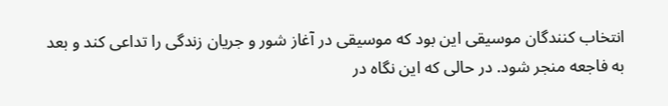انتخاب کنندگان موسیقی این بود که موسیقی در آغاز شور و جریان زندگی را تداعی کند و بعد به فاجعه منجر شود. در حالی که این نگاه در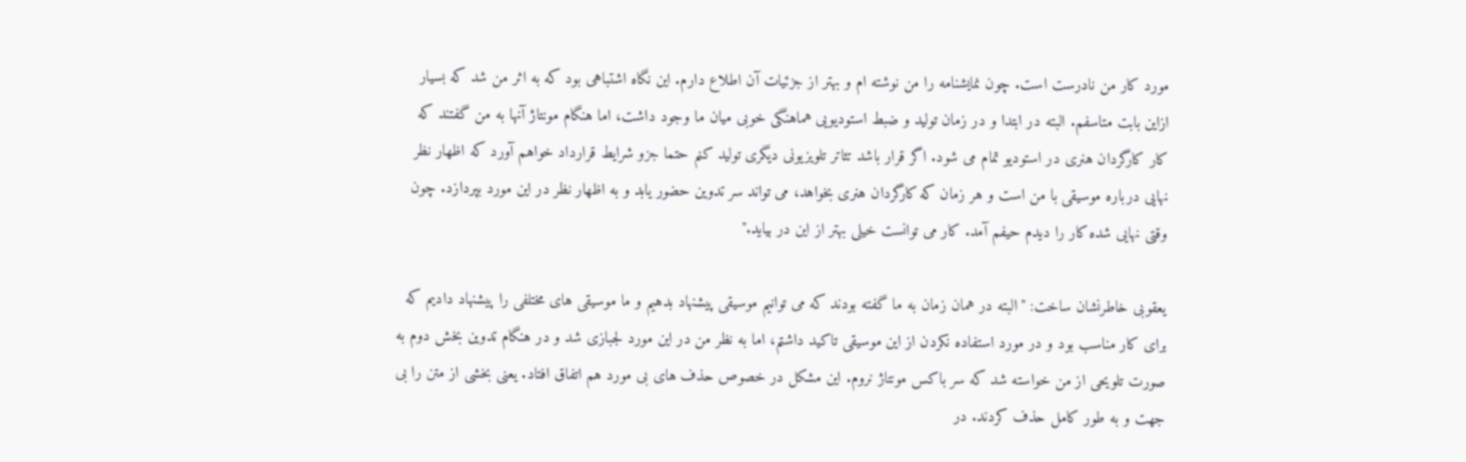مورد کار من نادرست است. چون نمایشنامه را من نوشته ام و بهتر از جزئیات آن اطلاع دارم. این نگاه اشتباهی بود که به اثر من شد که بسیار ازاین بابت متاسفم. البته در ابتدا و در زمان تولید و ضبط استودیویی هماهنگی خوبی میان ما وجود داشت، اما هنگام مونتاژ آنها به من گفتند که کار کارگردان هنری در استودیو تمام می شود. اگر قرار باشد تئاتر تلویزیونی دیگری تولید کنم حتما جزو شرایط قرارداد خواهم آورد که اظهار نظر نهایی درباره موسیقی با من است و هر زمان که کارگردان هنری بخواهد، می تواند سر تدوین حضور یابد و به اظهار نظر در این مورد بپردازد. چون وقتی نهایی شده کار را دیدم حیفم آمد. کار می توانست خیلی بهتر از این در بیاید."

یعقوبی خاطرنشان ساخت: "البته در همان زمان به ما گفته بودند که می توانیم موسیقی پیشنهاد بدهیم و ما موسیقی های مختلفی را پیشنهاد دادیم که برای کار مناسب بود و در مورد استفاده نکردن از این موسیقی تاکید داشتم، اما به نظر من در این مورد لجبازی شد و در هنگام تدوین بخش دوم به صورت تلویحی از من خواسته شد که سر باکس مونتاژ نروم. این مشکل در خصوص حذف های بی مورد هم اتفاق افتاد. یعنی بخشی از متن را بی جهت و به طور کامل حذف کردند. در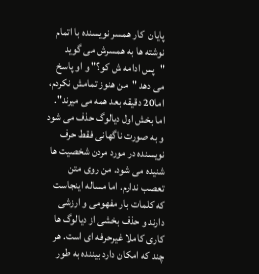پایان  کار همسر نویسنده با اتمام نوشته ها به همسرش می گوید "پس ادامه ش کو؟" و او پاسخ می دهد "من هنوز تمامش نکردم، اما20 دقیقه بعد همه می میرند". اما بخش اول دیالوگ حذف می شود و به صورت ناگهانی فقط حرف نویسنده در مورد مردن شخصیت ها شنیده می شود. من روی متن تعصب ندارم. اما مساله اینجاست که کلمات بار مفهومی و ارزشی دارند و حذف بخشی از دیالوگ ها کاری کاملا غیرحرفه ای است. هر چند که امکان دارد بیننده به طور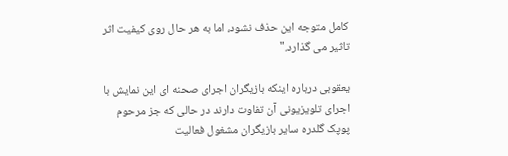کامل متوجه این حذف نشود، اما به هر حال روی کیفیت اثر تاثیر می گذارد."

یعقوبی درباره اینکه بازیگران اجرای صحنه ای این نمایش با اجرای تلویزیونی آن تفاوت دارند در حالی که جز مرحوم پوپک گلدره سایر بازیگران مشغول فعالیت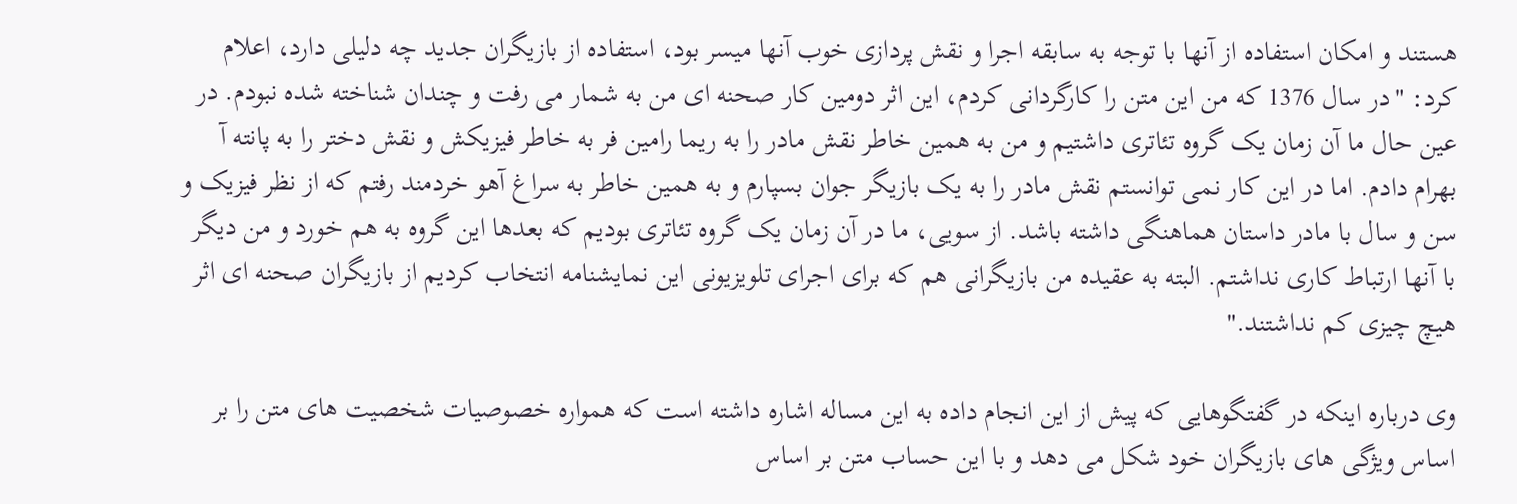هستند و امکان استفاده از آنها با توجه به سابقه اجرا و نقش پردازی خوب آنها میسر بود، استفاده از بازیگران جدید چه دلیلی دارد، اعلام کرد: "در سال 1376 که من این متن را کارگردانی کردم، این اثر دومین کار صحنه ای من به شمار می رفت و چندان شناخته شده نبودم. در عین حال ما آن زمان یک گروه تئاتری داشتیم و من به همین خاطر نقش مادر را به ریما رامین فر به خاطر فیزیکش و نقش دختر را به پانته آ بهرام دادم. اما در این کار نمی توانستم نقش مادر را به یک بازیگر جوان بسپارم و به همین خاطر به سراغ آهو خردمند رفتم که از نظر فیزیک و سن و سال با مادر داستان هماهنگی داشته باشد. از سویی، ما در آن زمان یک گروه تئاتری بودیم که بعدها این گروه به هم خورد و من دیگر با آنها ارتباط کاری نداشتم. البته به عقیده من بازیگرانی هم که برای اجرای تلویزیونی این نمایشنامه انتخاب کردیم از بازیگران صحنه ای اثر هیچ چیزی کم نداشتند."

وی درباره اینکه در گفتگوهایی که پیش از این انجام داده به این مساله اشاره داشته است که همواره خصوصیات شخصیت های متن را بر اساس ویژگی های بازیگران خود شکل می دهد و با این حساب متن بر اساس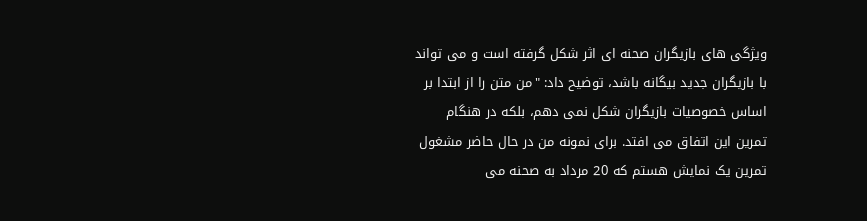ویژگی های بازیگران صحنه ای اثر شکل گرفته است و می تواند با بازیگران جدید بیگانه باشد، توضیح داد: "من متن را از ابتدا بر اساس خصوصیات بازیگران شکل نمی دهم، بلکه در هنگام تمرین این اتفاق می افتد. برای نمونه من در حال حاضر مشغول تمرین یک نمایش هستم که 20 مرداد به صحنه می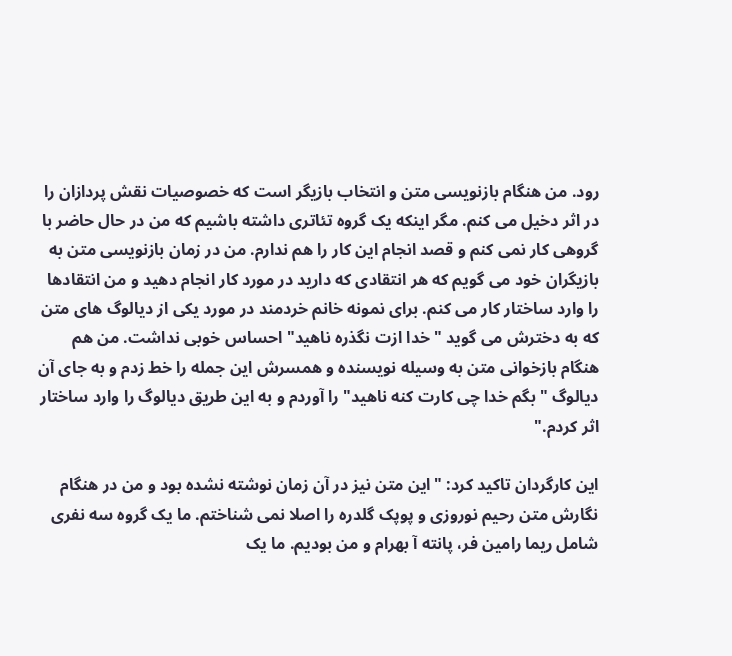رود. من هنگام بازنویسی متن و انتخاب بازیگر است که خصوصیات نقش پردازان را در اثر دخیل می کنم. مگر اینکه یک گروه تئاتری داشته باشیم که من در حال حاضر با گروهی کار نمی کنم و قصد انجام این کار را هم ندارم. من در زمان بازنویسی متن به بازیگران خود می گویم که هر انتقادی که دارید در مورد کار انجام دهید و من انتقادها را وارد ساختار کار می کنم. برای نمونه خانم خردمند در مورد یکی از دیالوگ های متن که به دخترش می گوید "خدا ازت نگذره ناهید" احساس خوبی نداشت. من هم هنگام بازخوانی متن به وسیله نویسنده و همسرش این جمله را خط زدم و به جای آن دیالوگ "بگم خدا چی کارت کنه ناهید" را آوردم و به این طریق دیالوگ را وارد ساختار اثر کردم."

این کارگردان تاکید کرد: "این متن نیز در آن زمان نوشته نشده بود و من در هنگام نگارش متن رحیم نوروزی و پوپک گلدره را اصلا نمی شناختم. ما یک گروه سه نفری شامل ریما رامین فر، پانته آ بهرام و من بودیم. ما یک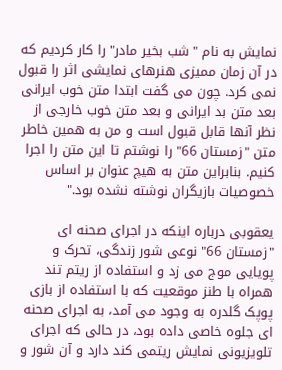نمایش به نام "شب بخیر مادر" را کار کردیم که در آن زمان ممیزی هنرهای نمایشی اثر را قبول نمی کرد. چون می گفت ابتدا متن خوب ایرانی بعد متن بد ایرانی و بعد متن خوب خارجی از نظر آنها قابل قبول است و من به همین خاطر متن "زمستان 66" را نوشتم تا این متن را اجرا کنیم. بنابراین متن به هیچ عنوان بر اساس خصوصیات بازیگران نوشته نشده بود."

یعقوبی درباره اینکه در اجرای صحنه ای "زمستان 66" نوعی شور زندگی، تحرک و پویایی موج می زد و استفاده از ریتم تند همراه با طنز موقعیت که با استفاده از بازی پوپک گلدره به وجود می آمد، به اجرای صحنه ای جلوه خاصی داده بود، در حالی که اجرای تلویزیونی نمایش ریتمی کند دارد و آن شور و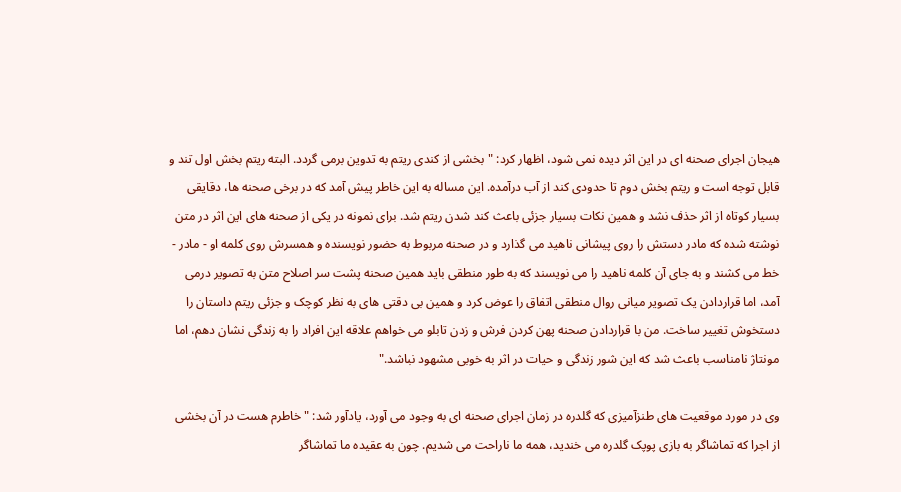هیجان اجرای صحنه ای در این اثر دیده نمی شود، اظهار کرد: "بخشی از کندی ریتم به تدوین برمی گردد. البته ریتم بخش اول تند و قابل توجه است و ریتم بخش دوم تا حدودی کند از آب درآمده. این مساله به این خاطر پیش آمد که در برخی صحنه ها، دقایقی بسیار کوتاه از اثر حذف نشد و همین نکات بسیار جزئی باعث کند شدن ریتم شد. برای نمونه در یکی از صحنه های این اثر در متن نوشته شده که مادر دستش را روی پیشانی ناهید می گذارد و در صحنه مربوط به حضور نویسنده و همسرش روی کلمه او - مادر - خط می کشند و به جای آن کلمه ناهید را می نویسند که به طور منطقی باید همین صحنه پشت سر اصلاح متن به تصویر درمی آمد، اما قراردادن یک تصویر میانی روال منطقی اتفاق را عوض کرد و همین بی دقتی های به نظر کوچک و جزئی ریتم داستان را دستخوش تغییر ساخت. من با قراردادن صحنه پهن کردن فرش و زدن تابلو می خواهم علاقه این افراد را به زندگی نشان دهم، اما مونتاژ نامناسب باعث شد که این شور زندگی و حیات در اثر به خوبی مشهود نباشد."

وی در مورد موقعیت های طنزآمیزی که گلدره در زمان اجرای صحنه ای به وجود می آورد، یادآور شد: "خاطرم هست در آن بخشی از اجرا که تماشاگر به بازی پوپک گلدره می خندید، همه ما ناراحت می شدیم. چون به عقیده ما تماشاگر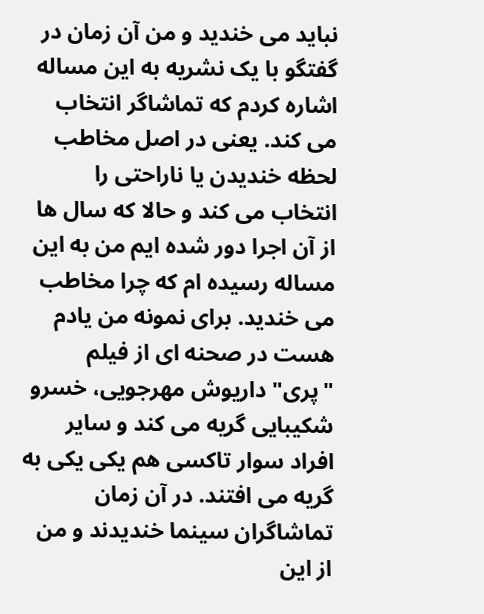نباید می خندید و من آن زمان در گفتگو با یک نشریه به این مساله اشاره کردم که تماشاگر انتخاب می کند. یعنی در اصل مخاطب لحظه خندیدن یا ناراحتی را انتخاب می کند و حالا که سال ها از آن اجرا دور شده ایم من به این مساله رسیده ام که چرا مخاطب می خندید. برای نمونه من یادم هست در صحنه ای از فیلم "پری" داریوش مهرجویی، خسرو شکیبایی گریه می کند و سایر افراد سوار تاکسی هم یکی یکی به گریه می افتند. در آن زمان تماشاگران سینما خندیدند و من از این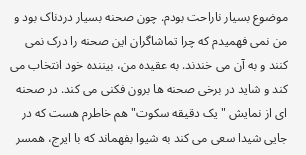موضوع بسیار ناراحت بودم. چون صحنه بسیار دردناک بود و من نمی فهمیدم که چرا تماشاگران این صحنه را درک نمی کنند و به آن می خندند. به عقیده من، بیننده خود انتخاب می کند و شاید در برخی صحنه ها برون فکنی می کند. در صحنه ای از نمایش "یک دقیقه سکوت" هم خاطرم هست که در جایی شیدا سعی می کند به شیوا بفهماند که با ایرج، همسر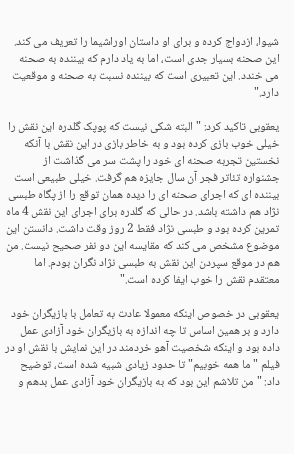شیوا، ازدواج کرده و برای او داستان اوراشیما را تعریف می کند. این صحنه بسیار جدی است، اما به یاد دارم که بیننده به صحنه می خندد. این تعبیری است که بیننده نسبت به صحنه و موقعیت دارد."

یعقوبی تاکید کرد: "البته شکی نیست که پوپک گلدره این نقش را خیلی خوب بازی کرده بود و به خاطر بازی در این نقش با آنکه نخستین تجربه صحنه ای خود را پشت سر می گذاشت از جشنواره تئاتر فجر آن سال جایزه هم گرفت. خیلی طبیعی است بیننده ای که اجرای صحنه ای را دیده همان توقع را از پگاه طبسی نژاد هم داشته باشد. در حالی که گلدره برای اجرای این نقش 4 ماه تمرین کرده بود و طبسی نژاد فقط 2 روز وقت داشت. دانستن این موضوع مشخص می کند که مقایسه این دو نفر صحیح نیست. من هم در موقع سپردن این نقش به طبسی نژاد نگران بودم. اما معتقدم نقش را خوب ایفا کرده است."

یعقوبی در خصوص اینکه معمولا عادت به تعامل با بازیگران خود دارد و بر همین اساس تا چه اندازه به بازیگران خود آزادی عمل داده بود و اینکه شخصیت آهو خردمند در این نمایش با نقش او در فیلم "ما همه خوبیم" تا حدود زیادی شبیه شده است، توضیح داد: "من تلاشم این بود که به بازیگران خود آزادی عمل بدهم و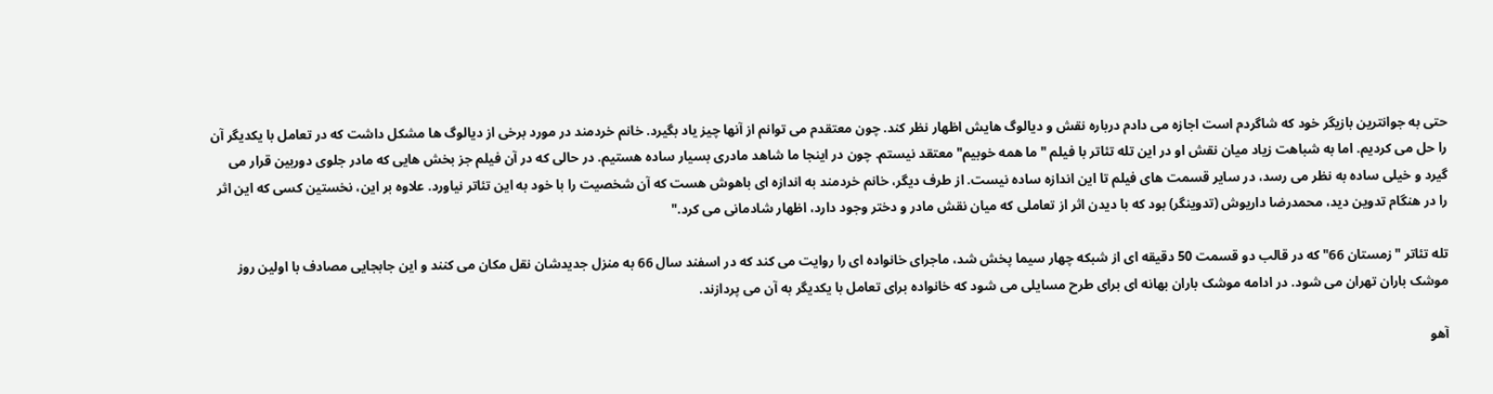حتی به جوانترین بازیگر خود که شاگردم است اجازه می دادم درباره نقش و دیالوگ هایش اظهار نظر کند. چون معتقدم می توانم از آنها چیز یاد بگیرد. خانم خردمند در مورد برخی از دیالوگ ها مشکل داشت که در تعامل با یکدیگر آن را حل می کردیم. اما به شباهت زیاد میان نقش او در این تله تئاتر با فیلم "ما همه خوبیم" معتقد نیستم. چون در اینجا ما شاهد مادری بسیار ساده هستیم. در حالی که در آن فیلم جز بخش هایی که مادر جلوی دوربین قرار می گیرد و خیلی ساده به نظر می رسد، در سایر قسمت های فیلم تا این اندازه ساده نیست. از طرف دیگر، خانم خردمند به اندازه ای باهوش هست که آن شخصیت را با خود به این تئاتر نیاورد. علاوه بر این، نخستین کسی که این اثر را در هنگام تدوین دید، محمدرضا داریوش (تدوینگر) بود که با دیدن اثر از تعاملی که میان نقش مادر و دختر وجود دارد، اظهار شادمانی می کرد."

تله تئاتر "زمستان 66" که در قالب دو قسمت 50 دقیقه ای از شبکه چهار سیما پخش شد، ماجرای خانواده ای را روایت می کند که در اسفند سال 66 به منزل جدیدشان نقل مکان می کنند و این جابجایی مصادف با اولین روز موشک باران تهران می شود. در ادامه موشک باران بهانه ای برای طرح مسایلی می شود که خانواده برای تعامل با یکدیگر به آن می پردازند.

آهو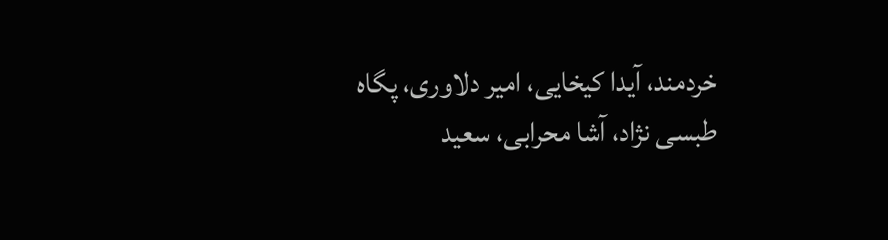خردمند، آیدا کیخایی، امیر دلاوری، پگاه طبسی نژاد، آشا محرابی، سعید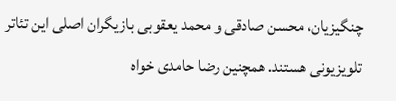چنگیزیان، محسن صادقی و محمد یعقوبی بازیگران اصلی این تئاتر تلویزیونی هستند. همچنین رضا حامدی خواه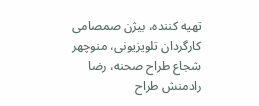تهیه کننده، بیژن صمصامی کارگردان تلویزیونی، منوچهر شجاع طراح صحنه، رضا رادمنش طراح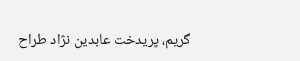گریم، پریدخت عابدین نژاد طراح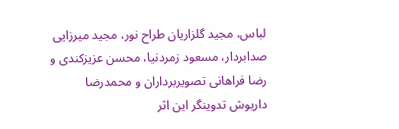لباس، مجید گلزاریان طراح نور، مجید میرزایی صدابردار، مسعود زمردنیا، محسن عزیزکندی و رضا فراهانی تصویربرداران و محمدرضا داریوش تدوینگر این اثر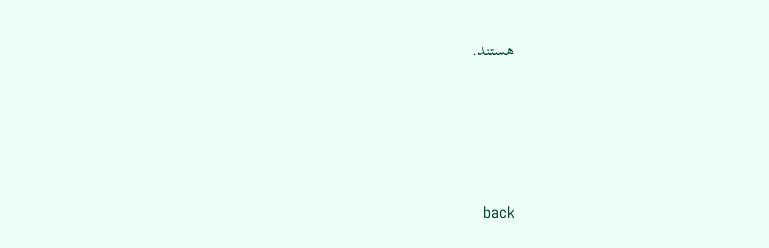هستند.





    back